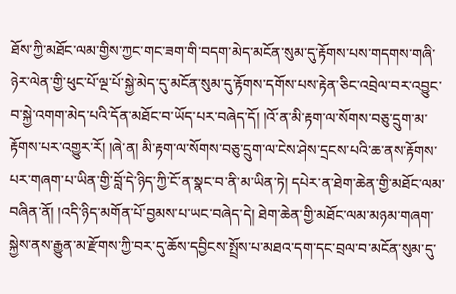ཐོས་ཀྱི་མཐོང་ལམ་གྱིས་ཀྱང་གང་ཟག་གི་བདག་མེད་མངོན་སུམ་དུ་རྟོགས་པས་གདགས་གཞི་ཉེར་ལེན་གྱི་ཕུང་པོ་ལྔ་པོ་སྐྱེ་མེད་དུ་མངོན་སུམ་དུ་རྟོགས་དགོས་པས་རྟེན་ཅིང་འབྲེལ་བར་འབྱུང་བ་སྐྱེ་འགག་མེད་པའི་དོན་མཐོང་བ་ཡོད་པར་བཞེད་དོ། །འོ་ན་མི་རྟག་ལ་སོགས་བཅུ་དྲུག་མ་རྟོགས་པར་འགྱུར་རོ། །ཞེ་ན། མི་རྟག་ལ་སོགས་བཅུ་དྲུག་ལ་ངེས་ཤེས་དྲངས་པའི་ཆ་ནས་རྟོགས་པར་གཞག་པ་ཡིན་གྱི་བློ་དེ་ཉིད་ཀྱི་ངོ་ན་སྣང་བ་ནི་མ་ཡིན་ཏེ། དཔེར་ན་ཐེག་ཆེན་གྱི་མཐོང་ལམ་བཞིན་ནོ། །འདི་ཉིད་མགོན་པོ་བྱམས་པ་ཡང་བཞེད་དེ། ཐེག་ཆེན་གྱི་མཐོང་ལམ་མཉམ་གཞག་སྐྱེས་ནས་རྒྱུན་མ་རྫོགས་ཀྱི་བར་དུ་ཆོས་དབྱིངས་སྤྲོས་པ་མཐའ་དག་དང་བྲལ་བ་མངོན་སུམ་དུ་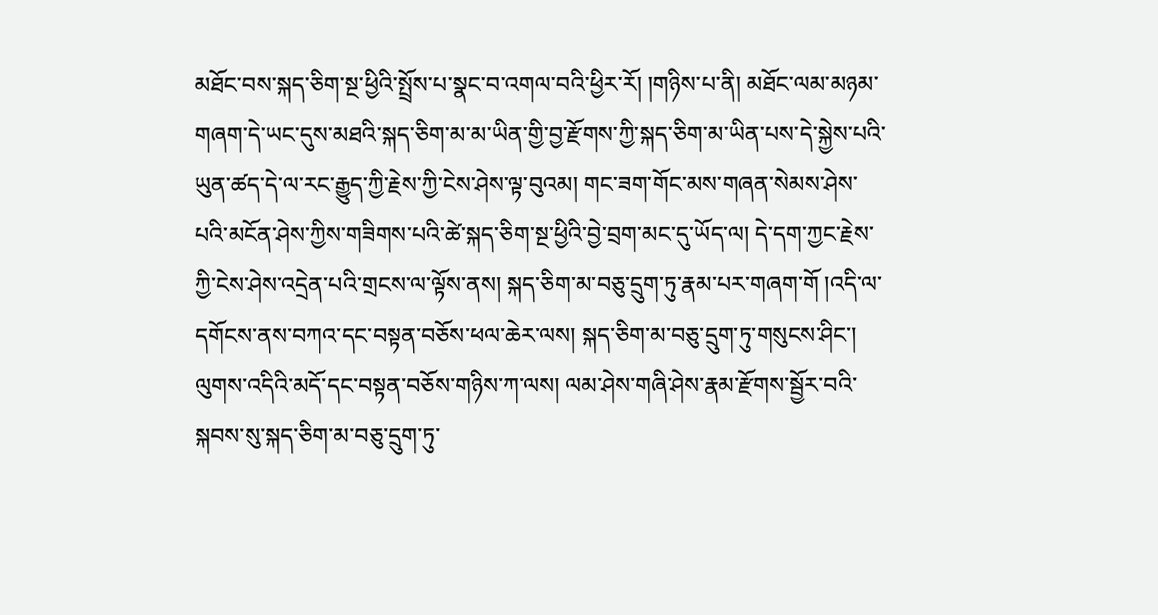མཐོང་བས་སྐད་ཅིག་སྔ་ཕྱིའི་སྤྲོས་པ་སྣང་བ་འགལ་བའི་ཕྱིར་རོ། །གཉིས་པ་ནི། མཐོང་ལམ་མཉམ་གཞག་དེ་ཡང་དུས་མཐའི་སྐད་ཅིག་མ་མ་ཡིན་གྱི་བྱ་རྫོགས་ཀྱི་སྐད་ཅིག་མ་ཡིན་པས་དེ་སྐྱེས་པའི་ཡུན་ཚད་དེ་ལ་རང་རྒྱུད་ཀྱི་རྗེས་ཀྱི་ངེས་ཤེས་ལྟ་བུའམ། གང་ཟག་གོང་མས་གཞན་སེམས་ཤེས་པའི་མངོན་ཤེས་ཀྱིས་གཟིགས་པའི་ཚེ་སྐད་ཅིག་སྔ་ཕྱིའི་བྱེ་བྲག་མང་དུ་ཡོད་ལ། དེ་དག་ཀྱང་རྗེས་ཀྱི་ངེས་ཤེས་འདྲེན་པའི་གྲངས་ལ་ལྟོས་ནས། སྐད་ཅིག་མ་བཅུ་དྲུག་ཏུ་རྣམ་པར་གཞག་གོ །འདི་ལ་དགོངས་ནས་བཀའ་དང་བསྟན་བཅོས་ཕལ་ཆེར་ལས། སྐད་ཅིག་མ་བཅུ་དྲུག་ཏུ་གསུངས་ཤིང་། ལུགས་འདིའི་མདོ་དང་བསྟན་བཅོས་གཉིས་ཀ་ལས། ལམ་ཤེས་གཞི་ཤེས་རྣམ་རྫོགས་སྦྱོར་བའི་སྐབས་སུ་སྐད་ཅིག་མ་བཅུ་དྲུག་ཏུ་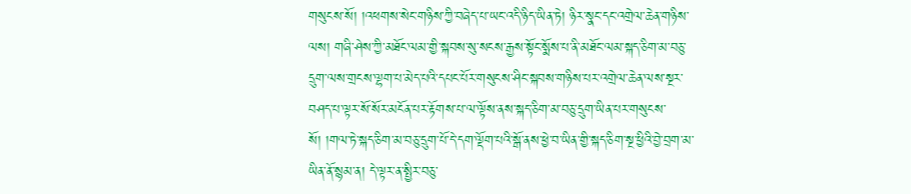གསུངས་སོ། །འཕགས་སེང་གཉིས་ཀྱི་བཞེད་པ་ཡང་འདི་ཉིད་ཡིན་ཏེ། ཉིར་སྣང་དང་འགྲེལ་ཆེན་གཉིས་ལས། གཞི་ཤེས་ཀྱི་མཐོང་ལམ་གྱི་སྐབས་སུ་སངས་རྒྱས་སྟོང་སྨོས་པ་ནི་མཐོང་ལམ་སྐད་ཅིག་མ་བཅུ་དྲུག་ལས་གྲངས་ལྷག་པ་མེད་པའི་དཔང་པོར་གསུངས་ཤིང་སྐབས་གཉིས་པར་འགྲེལ་ཆེན་ལས་སྔར་བཤད་པ་ལྟར་སོ་སོར་མངོན་པར་རྟོགས་པ་ལ་ལྟོས་ནས་སྐད་ཅིག་མ་བཅུ་དྲུག་ཡིན་པར་གསུངས་སོ། །གལ་ཏེ་སྐད་ཅིག་མ་བཅུ་དྲུག་པོ་དེ་དག་ལྡོག་པའི་སྒོ་ནས་ཕྱེ་བ་ཡིན་གྱི་སྐད་ཅིག་སྔ་ཕྱིའི་བྱེ་བྲག་མ་ཡིན་ནོ་སྙམ་ན། དེ་ལྟར་ན་སྤྱིར་བཅུ་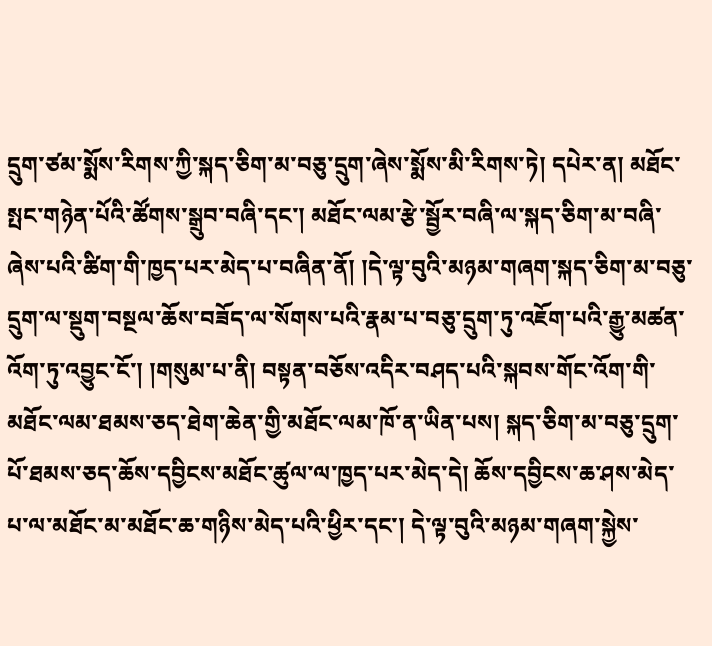དྲུག་ཙམ་སྨོས་རིགས་ཀྱི་སྐད་ཅིག་མ་བཅུ་དྲུག་ཞེས་སྨོས་མི་རིགས་ཏེ། དཔེར་ན། མཐོང་སྤང་གཉེན་པོའི་ཚོགས་སྒྲུབ་བཞི་དང་། མཐོང་ལམ་རྩེ་སྦྱོར་བཞི་ལ་སྐད་ཅིག་མ་བཞི་ཞེས་པའི་ཚིག་གི་ཁྱད་པར་མེད་པ་བཞིན་ནོ། །དེ་ལྟ་བུའི་མཉམ་གཞག་སྐད་ཅིག་མ་བཅུ་དྲུག་ལ་སྡུག་བསྔལ་ཆོས་བཟོད་ལ་སོགས་པའི་རྣམ་པ་བཅུ་དྲུག་ཏུ་འཇོག་པའི་རྒྱུ་མཚན་འོག་ཏུ་འབྱུང་ངོ་། །གསུམ་པ་ནི། བསྟན་བཅོས་འདིར་བཤད་པའི་སྐབས་གོང་འོག་གི་མཐོང་ལམ་ཐམས་ཅད་ཐེག་ཆེན་གྱི་མཐོང་ལམ་ཁོ་ན་ཡིན་པས། སྐད་ཅིག་མ་བཅུ་དྲུག་པོ་ཐམས་ཅད་ཆོས་དབྱིངས་མཐོང་ཚུལ་ལ་ཁྱད་པར་མེད་དེ། ཆོས་དབྱིངས་ཆ་ཤས་མེད་པ་ལ་མཐོང་མ་མཐོང་ཆ་གཉིས་མེད་པའི་ཕྱིར་དང་། དེ་ལྟ་བུའི་མཉམ་གཞག་སྐྱེས་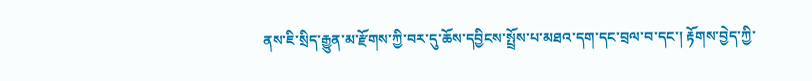ནས་ཇི་སྲིད་རྒྱུན་མ་རྫོགས་ཀྱི་བར་དུ་ཆོས་དབྱིངས་སྤྲོས་པ་མཐའ་དག་དང་བྲལ་བ་དང་། རྟོགས་བྱེད་ཀྱི་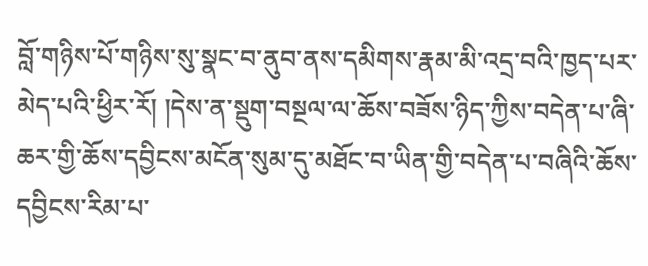བློ་གཉིས་པོ་གཉིས་སུ་སྣང་བ་ནུབ་ནས་དམིགས་རྣམ་མི་འདྲ་བའི་ཁྱད་པར་མེད་པའི་ཕྱིར་རོ། །དེས་ན་སྡུག་བསྔལ་ལ་ཆོས་བཟོས་ཉིད་ཀྱིས་བདེན་པ་ཞི་ཆར་གྱི་ཆོས་དབྱིངས་མངོན་སུམ་དུ་མཐོང་བ་ཡིན་གྱི་བདེན་པ་བཞིའི་ཆོས་དབྱིངས་རིམ་པ་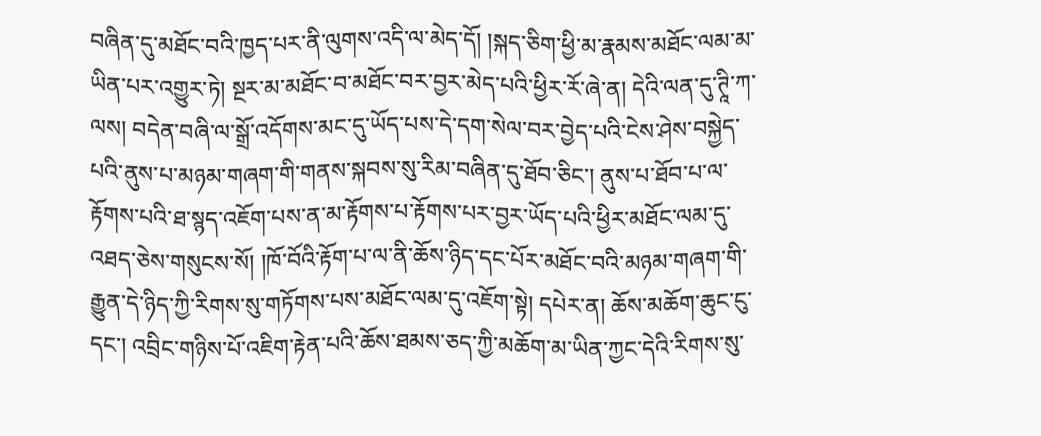བཞིན་དུ་མཐོང་བའི་ཁྱད་པར་ནི་ལུགས་འདི་ལ་མེད་དོ། །སྐད་ཅིག་ཕྱི་མ་རྣམས་མཐོང་ལམ་མ་ཡིན་པར་འགྱུར་ཏེ། སྔར་མ་མཐོང་བ་མཐོང་བར་བྱར་མེད་པའི་ཕྱིར་རོ་ཞེ་ན། དེའི་ལན་དུ་ཊཱི་ཀ་ལས། བདེན་བཞི་ལ་སྒྲོ་འདོགས་མང་དུ་ཡོད་པས་དེ་དག་སེལ་བར་བྱེད་པའི་ངེས་ཤེས་བསྐྱེད་པའི་ནུས་པ་མཉམ་གཞག་གི་གནས་སྐབས་སུ་རིམ་བཞིན་དུ་ཐོབ་ཅིང་། ནུས་པ་ཐོབ་པ་ལ་རྟོགས་པའི་ཐ་སྙད་འཇོག་པས་ན་མ་རྟོགས་པ་རྟོགས་པར་བྱར་ཡོད་པའི་ཕྱིར་མཐོང་ལམ་དུ་འཐད་ཅེས་གསུངས་སོ། །ཁོ་བོའི་རྟོག་པ་ལ་ནི་ཆོས་ཉིད་དང་པོར་མཐོང་བའི་མཉམ་གཞག་གི་རྒྱུན་དེ་ཉིད་ཀྱི་རིགས་སུ་གཏོགས་པས་མཐོང་ལམ་དུ་འཇོག་སྟེ། དཔེར་ན། ཆོས་མཆོག་ཆུང་ངུ་དང་། འབྲིང་གཉིས་པོ་འཇིག་རྟེན་པའི་ཆོས་ཐམས་ཅད་ཀྱི་མཆོག་མ་ཡིན་ཀྱང་དེའི་རིགས་སུ་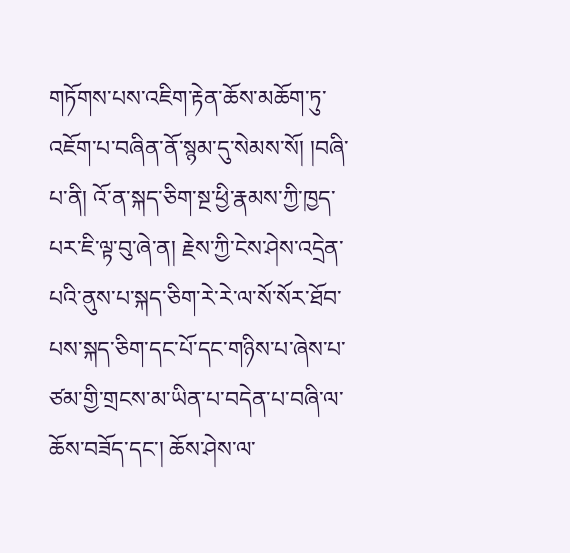གཏོགས་པས་འཇིག་རྟེན་ཆོས་མཆོག་ཏུ་འཇོག་པ་བཞིན་ནོ་སྙམ་དུ་སེམས་སོ། །བཞི་པ་ནི། འོ་ན་སྐད་ཅིག་སྔ་ཕྱི་རྣམས་ཀྱི་ཁྱད་པར་ཇི་ལྟ་བུ་ཞེ་ན། རྗེས་ཀྱི་ངེས་ཤེས་འདྲེན་པའི་ནུས་པ་སྐད་ཅིག་རེ་རེ་ལ་སོ་སོར་ཐོབ་པས་སྐད་ཅིག་དང་པོ་དང་གཉིས་པ་ཞེས་པ་ཙམ་གྱི་གྲངས་མ་ཡིན་པ་བདེན་པ་བཞི་ལ་ཆོས་བཟོད་དང་། ཆོས་ཤེས་ལ་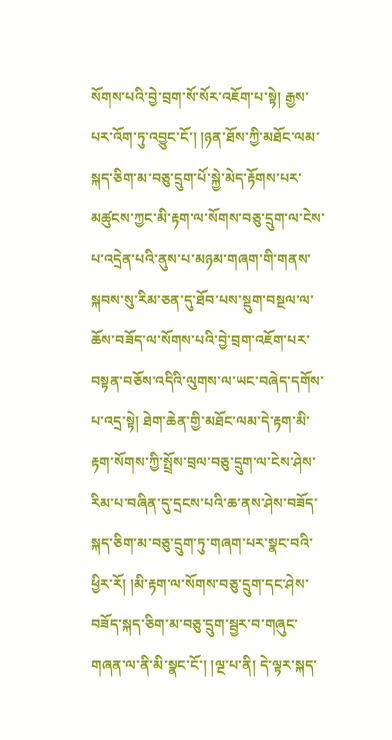སོགས་པའི་བྱེ་བྲག་སོ་སོར་འཇོག་པ་སྟེ། རྒྱས་པར་འོག་ཏུ་འབྱུང་ངོ་། །ཉན་ཐོས་ཀྱི་མཐོང་ལམ་སྐད་ཅིག་མ་བཅུ་དྲུག་པོ་སྐྱེ་མེད་རྟོགས་པར་མཚུངས་ཀྱང་མི་རྟག་ལ་སོགས་བཅུ་དྲུག་ལ་ངེས་པ་འདྲེན་པའི་ནུས་པ་མཉམ་གཞག་གི་གནས་སྐབས་སུ་རིམ་ཅན་དུ་ཐོབ་པས་སྡུག་བསྔལ་ལ་ཆོས་བཟོད་ལ་སོགས་པའི་བྱེ་བྲག་འཇོག་པར་བསྟན་བཅོས་འདིའི་ལུགས་ལ་ཡང་བཞེད་དགོས་པ་འདྲ་སྟེ། ཐེག་ཆེན་གྱི་མཐོང་ལམ་དེ་རྟག་མི་རྟག་སོགས་ཀྱི་སྤྲོས་བྲལ་བཅུ་དྲུག་ལ་ངེས་ཤེས་རིམ་པ་བཞིན་དུ་དྲངས་པའི་ཆ་ནས་ཤེས་བཟོད་སྐད་ཅིག་མ་བཅུ་དྲུག་ཏུ་གཞག་པར་སྣང་བའི་ཕྱིར་རོ། །མི་རྟག་ལ་སོགས་བཅུ་དྲུག་དང་ཤེས་བཟོད་སྐད་ཅིག་མ་བཅུ་དྲུག་སྦྱར་བ་གཞུང་གཞན་ལ་ནི་མི་སྣང་ངོ་། །ལྔ་པ་ནི། དེ་ལྟར་སྐད་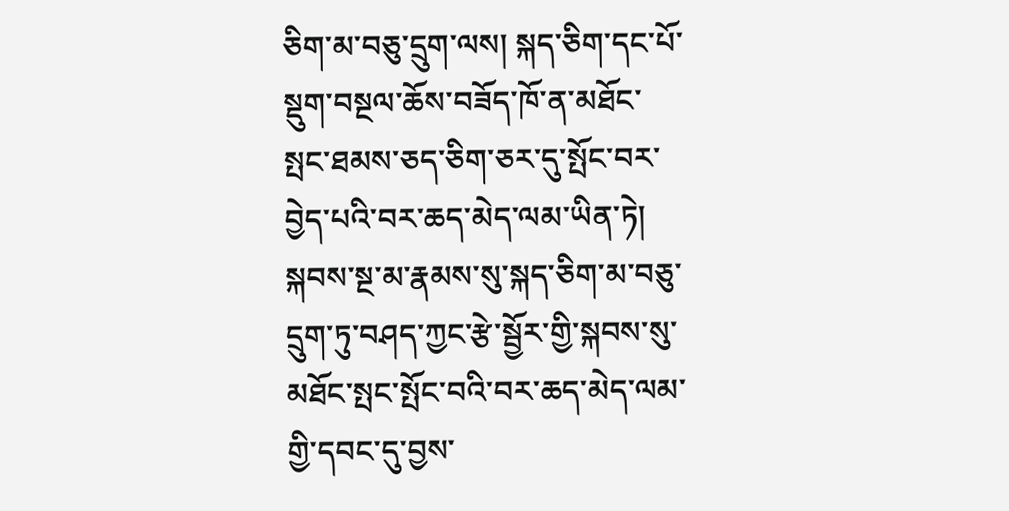ཅིག་མ་བཅུ་དྲུག་ལས། སྐད་ཅིག་དང་པོ་སྡུག་བསྔལ་ཆོས་བཟོད་ཁོ་ན་མཐོང་སྤང་ཐམས་ཅད་ཅིག་ཅར་དུ་སྤོང་བར་བྱེད་པའི་བར་ཆད་མེད་ལམ་ཡིན་ཏེ། སྐབས་སྔ་མ་རྣམས་སུ་སྐད་ཅིག་མ་བཅུ་དྲུག་ཏུ་བཤད་ཀྱང་རྩེ་སྦྱོར་གྱི་སྐབས་སུ་མཐོང་སྤང་སྤོང་བའི་བར་ཆད་མེད་ལམ་གྱི་དབང་དུ་བྱས་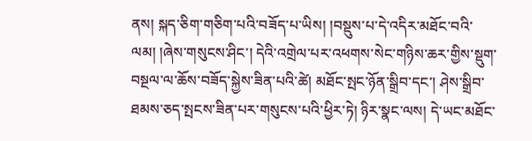ནས། སྐད་ཅིག་གཅིག་པའི་བཟོད་པ་ཡིས། །བསྡུས་པ་དེ་འདིར་མཐོང་བའི་ལམ། །ཞེས་གསུངས་ཤིང་། དེའི་འགྲེལ་པར་འཕགས་སེང་གཉིས་ཆར་གྱིས་སྡུག་བསྔལ་ལ་ཆོས་བཟོད་སྐྱེས་ཟིན་པའི་ཚེ། མཐོང་སྤང་ཉོན་སྒྲིབ་དང་། ཤེས་སྒྲིབ་ཐམས་ཅད་སྤངས་ཟིན་པར་གསུངས་པའི་ཕྱིར་ཏེ། ཉིར་སྣང་ལས། དེ་ཡང་མཐོང་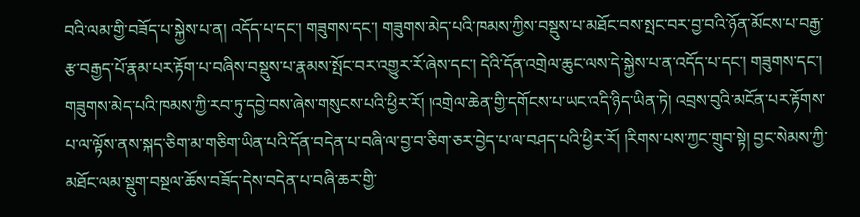བའི་ལམ་གྱི་བཟོད་པ་སྐྱེས་པ་ན། འདོད་པ་དང་། གཟུགས་དང་། གཟུགས་མེད་པའི་ཁམས་ཀྱིས་བསྡུས་པ་མཐོང་བས་སྤང་བར་བྱ་བའི་ཉོན་མོངས་པ་བརྒྱ་རྩ་བརྒྱད་པོ་རྣམ་པར་རྟོག་པ་བཞིས་བསྡུས་པ་རྣམས་སྤོང་བར་འགྱུར་རོ་ཞེས་དང་། དེའི་དོན་འགྲེལ་ཆུང་ལས་དེ་སྐྱེས་པ་ན་འདོད་པ་དང་། གཟུགས་དང་། གཟུགས་མེད་པའི་ཁམས་ཀྱི་རབ་ཏུ་དབྱེ་བས་ཞེས་གསུངས་པའི་ཕྱིར་རོ། །འགྲེལ་ཆེན་གྱི་དགོངས་པ་ཡང་འདི་ཉིད་ཡིན་ཏེ། འབྲས་བུའི་མངོན་པར་རྟོགས་པ་ལ་ལྟོས་ནས་སྐད་ཅིག་མ་གཅིག་ཡིན་པའི་དོན་བདེན་པ་བཞི་ལ་བྱ་བ་ཅིག་ཅར་བྱེད་པ་ལ་བཤད་པའི་ཕྱིར་རོ། །རིགས་པས་ཀྱང་གྲུབ་སྟེ། བྱང་སེམས་ཀྱི་མཐོང་ལམ་སྡུག་བསྔལ་ཆོས་བཟོད་དེས་བདེན་པ་བཞི་ཆར་གྱི་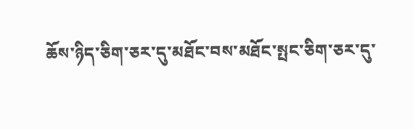ཆོས་ཉིད་ཅིག་ཅར་དུ་མཐོང་བས་མཐོང་སྤང་ཅིག་ཅར་དུ་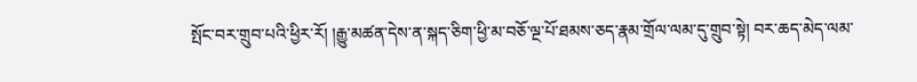སྤོང་བར་གྲུབ་པའི་ཕྱིར་རོ། །རྒྱུ་མཚན་དེས་ན་སྐད་ཅིག་ཕྱི་མ་བཅོ་ལྔ་པོ་ཐམས་ཅད་རྣམ་གྲོལ་ལམ་དུ་གྲུབ་སྟེ། བར་ཆད་མེད་ལམ་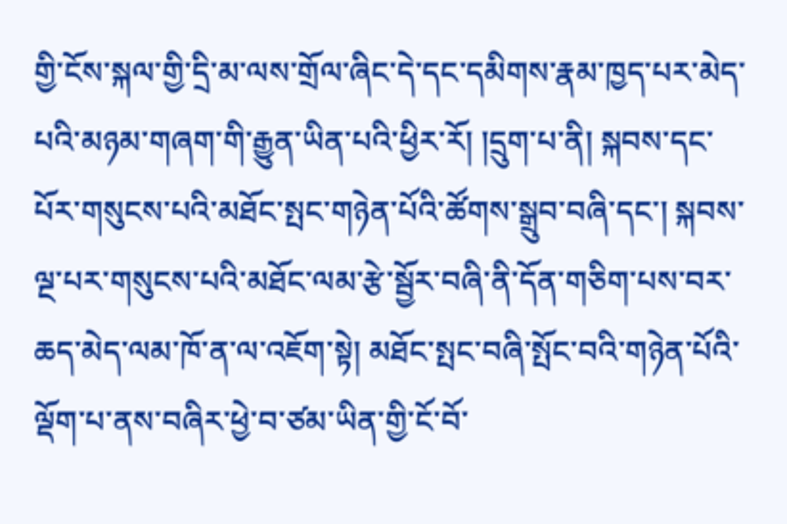གྱི་ངོས་སྐལ་གྱི་དྲི་མ་ལས་གྲོལ་ཞིང་དེ་དང་དམིགས་རྣམ་ཁྱད་པར་མེད་པའི་མཉམ་གཞག་གི་རྒྱུན་ཡིན་པའི་ཕྱིར་རོ། །དྲུག་པ་ནི། སྐབས་དང་པོར་གསུངས་པའི་མཐོང་སྤང་གཉེན་པོའི་ཚོགས་སྒྲུབ་བཞི་དང་། སྐབས་ལྔ་པར་གསུངས་པའི་མཐོང་ལམ་རྩེ་སྦྱོར་བཞི་ནི་དོན་གཅིག་པས་བར་ཆད་མེད་ལམ་ཁོ་ན་ལ་འཇོག་སྟེ། མཐོང་སྤང་བཞི་སྤོང་བའི་གཉེན་པོའི་ལྡོག་པ་ནས་བཞིར་ཕྱེ་བ་ཙམ་ཡིན་གྱི་ངོ་བོ་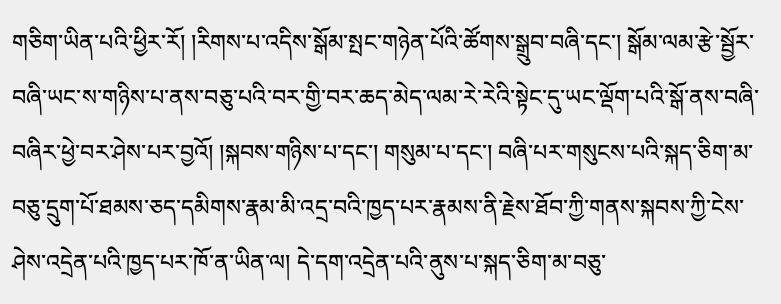གཅིག་ཡིན་པའི་ཕྱིར་རོ། །རིགས་པ་འདིས་སྒོམ་སྤང་གཉེན་པོའི་ཚོགས་སྒྲུབ་བཞི་དང་། སྒོམ་ལམ་རྩེ་སྦྱོར་བཞི་ཡང་ས་གཉིས་པ་ནས་བཅུ་པའི་བར་གྱི་བར་ཆད་མེད་ལམ་རེ་རེའི་སྟེང་དུ་ཡང་ལྡོག་པའི་སྒོ་ནས་བཞི་བཞིར་ཕྱེ་བར་ཤེས་པར་བྱའོ། །སྐབས་གཉིས་པ་དང་། གསུམ་པ་དང་། བཞི་པར་གསུངས་པའི་སྐད་ཅིག་མ་བཅུ་དྲུག་པོ་ཐམས་ཅད་དམིགས་རྣམ་མི་འདྲ་བའི་ཁྱད་པར་རྣམས་ནི་རྗེས་ཐོབ་ཀྱི་གནས་སྐབས་ཀྱི་ངེས་ཤེས་འདྲེན་པའི་ཁྱད་པར་ཁོ་ན་ཡིན་ལ། དེ་དག་འདྲེན་པའི་ནུས་པ་སྐད་ཅིག་མ་བཅུ་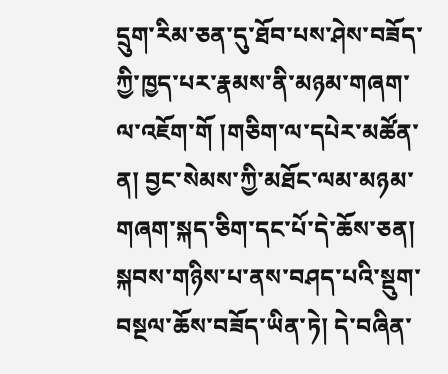དྲུག་རིམ་ཅན་དུ་ཐོབ་པས་ཤེས་བཟོད་ཀྱི་ཁྱད་པར་རྣམས་ནི་མཉམ་གཞག་ལ་འཇོག་གོ །གཅིག་ལ་དཔེར་མཚོན་ན། བྱང་སེམས་ཀྱི་མཐོང་ལམ་མཉམ་གཞག་སྐད་ཅིག་དང་པོ་དེ་ཆོས་ཅན། སྐབས་གཉིས་པ་ནས་བཤད་པའི་སྡུག་བསྔལ་ཆོས་བཟོད་ཡིན་ཏེ། དེ་བཞིན་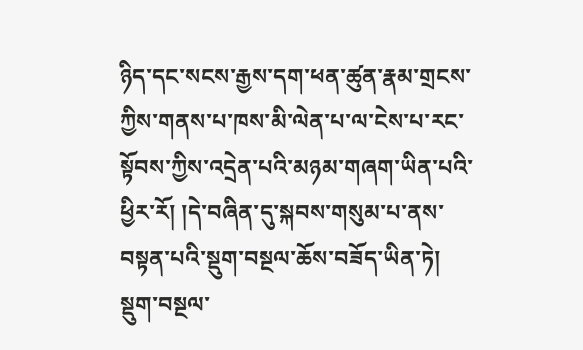ཉིད་དང་སངས་རྒྱས་དག་ཕན་ཚུན་རྣམ་གྲངས་ཀྱིས་གནས་པ་ཁས་མི་ལེན་པ་ལ་ངེས་པ་རང་སྟོབས་ཀྱིས་འདྲེན་པའི་མཉམ་གཞག་ཡིན་པའི་ཕྱིར་རོ། །དེ་བཞིན་དུ་སྐབས་གསུམ་པ་ནས་བསྟན་པའི་སྡུག་བསྔལ་ཆོས་བཟོད་ཡིན་ཏེ། སྡུག་བསྔལ་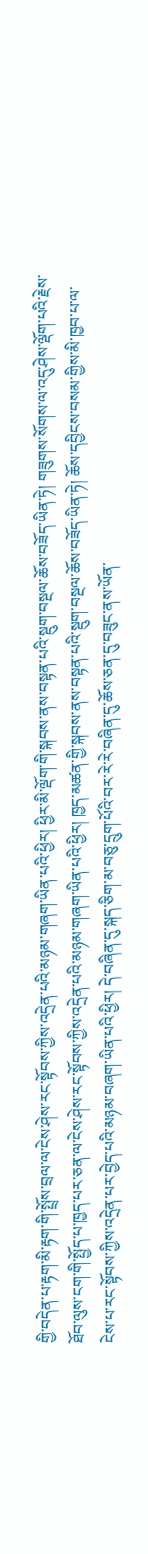གྱི་བདེན་པ་རྟག་མི་རྟག་གི་སྤྲོས་བྲལ་ལ་ངེས་ཤེས་རང་སྟོབས་ཀྱིས་འདྲེན་པའི་མཉམ་གཞག་ཡིན་པའི་ཕྱིར། ཕྱིར་མི་ལྡོག་གི་སྐབས་ནས་བསྟན་པའི་སྡུག་བསྔལ་ཆོས་བཟོད་ཡིན་ཏེ། གཟུགས་སོགས་ལ་འདུ་ཤེས་ལྡོག་པའི་རྗེས་ཐོབ་ལུས་ངག་གི་སྤྱོད་པ་ཁྱད་པར་ཅན་ལ་ངེས་ཤེས་རང་སྟོབས་ཀྱིས་འདྲེན་པའི་མཉམ་གཞག་ཡིན་པའི་ཕྱིར། ཁྱད་མཚན་གྱི་སྐབས་ནས་བསྟན་པའི་སྡུག་བསྔལ་ཆོས་བཟོད་ཡིན་ཏེ། ཆོས་དབྱིངས་བསམ་གྱིས་མི་ཁྱབ་པ་ལ་ངེས་པ་རང་སྟོབས་ཀྱིས་འདྲེན་པར་བྱེད་པའི་མཉམ་བཞག་ཡིན་པའི་ཕྱིར། དེ་བཞིན་དུ་སྐད་ཅིག་མ་བཅུ་དྲུག་པོའི་བར་རེ་རེ་བཞིན་དུ་ཆོས་ཅན་དུ་བཟུང་ནས་ཡོན་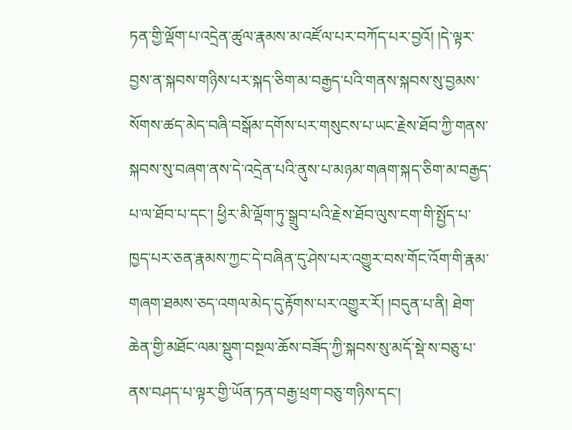ཏན་གྱི་ལྡོག་པ་འདྲེན་ཚུལ་རྣམས་མ་འཛོལ་པར་བཀོད་པར་བྱའོ། །དེ་ལྟར་བྱས་ན་སྐབས་གཉིས་པར་སྐད་ཅིག་མ་བརྒྱད་པའི་གནས་སྐབས་སུ་བྱམས་སོགས་ཚད་མེད་བཞི་བསྒོམ་དགོས་པར་གསུངས་པ་ཡང་རྗེས་ཐོབ་ཀྱི་གནས་སྐབས་སུ་བཞག་ནས་དེ་འདྲེན་པའི་ནུས་པ་མཉམ་གཞག་སྐད་ཅིག་མ་བརྒྱད་པ་ལ་ཐོབ་པ་དང་། ཕྱིར་མི་ལྡོག་ཏུ་སྒྲུབ་པའི་རྗེས་ཐོབ་ལུས་ངག་གི་སྤྱོད་པ་ཁྱད་པར་ཅན་རྣམས་ཀྱང་དེ་བཞིན་དུ་ཤེས་པར་འགྱུར་བས་གོང་འོག་གི་རྣམ་གཞག་ཐམས་ཅད་འགལ་མེད་དུ་རྟོགས་པར་འགྱུར་རོ། །བདུན་པ་ནི། ཐེག་ཆེན་གྱི་མཐོང་ལམ་སྡུག་བསྔལ་ཆོས་བཟོད་ཀྱི་སྐབས་སུ་མདོ་སྡེ་ས་བཅུ་པ་ནས་བཤད་པ་ལྟར་གྱི་ཡོན་ཏན་བརྒྱ་ཕྲག་བཅུ་གཉིས་དང་།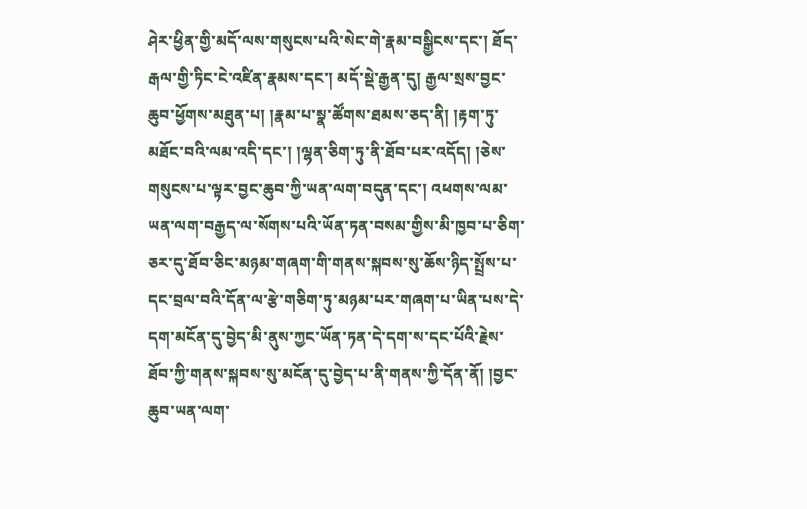ཤེར་ཕྱིན་གྱི་མདོ་ལས་གསུངས་པའི་སེང་གེ་རྣམ་བསྒྱིངས་དང་། ཐོད་རྒལ་གྱི་ཏིང་ངེ་འཛིན་རྣམས་དང་། མདོ་སྡེ་རྒྱན་དུ། རྒྱལ་སྲས་བྱང་ཆུབ་ཕྱོགས་མཐུན་པ། །རྣམ་པ་སྣ་ཚོགས་ཐམས་ཅད་ནི། །རྟག་ཏུ་མཐོང་བའི་ལམ་འདི་དང་། །ལྷན་ཅིག་ཏུ་ནི་ཐོབ་པར་འདོད། །ཅེས་གསུངས་པ་ལྟར་བྱང་ཆུབ་ཀྱི་ཡན་ལག་བདུན་དང་། འཕགས་ལམ་ཡན་ལག་བརྒྱད་ལ་སོགས་པའི་ཡོན་ཏན་བསམ་གྱིས་མི་ཁྱབ་པ་ཅིག་ཅར་དུ་ཐོབ་ཅིང་མཉམ་གཞག་གི་གནས་སྐབས་སུ་ཆོས་ཉིད་སྤྲོས་པ་དང་བྲལ་བའི་དོན་ལ་རྩེ་གཅིག་ཏུ་མཉམ་པར་གཞག་པ་ཡིན་པས་དེ་དག་མངོན་དུ་བྱེད་མི་ནུས་ཀྱང་ཡོན་ཏན་དེ་དག་ས་དང་པོའི་རྗེས་ཐོབ་ཀྱི་གནས་སྐབས་སུ་མངོན་དུ་བྱེད་པ་ནི་གནས་ཀྱི་དོན་ནོ། །བྱང་ཆུབ་ཡན་ལག་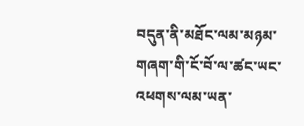བདུན་ནི་མཐོང་ལམ་མཉམ་གཞག་གི་ངོ་བོ་ལ་ཚང་ཡང་འཕགས་ལམ་ཡན་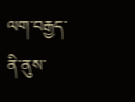ལག་བརྒྱད་ནི་ནུས་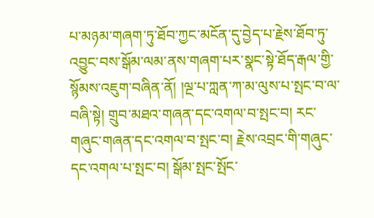པ་མཉམ་གཞག་ཏུ་ཐོབ་ཀྱང་མངོན་དུ་བྱེད་པ་རྗེས་ཐོབ་ཏུ་འབྱུང་བས་སྒོམ་ལམ་ནས་གཞག་པར་སྣང་སྟེ་ཐོད་རྒལ་གྱི་སྙོམས་འཇུག་བཞིན་ནོ། །ལྔ་པ་ཀླན་ཀ་མ་ལུས་པ་སྤང་བ་ལ་བཞི་སྟེ། གྲུབ་མཐའ་གཞན་དང་འགལ་བ་སྤང་བ། རང་གཞུང་གཞན་དང་འགལ་བ་སྤང་བ། རྗེས་འབྲང་གི་གཞུང་དང་འགལ་པ་སྤང་བ། སྒོམ་སྤང་སྤོང་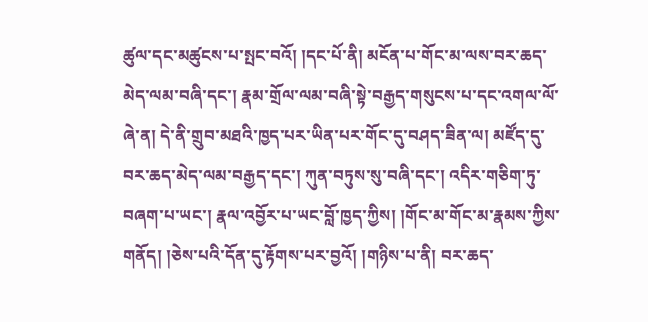ཚུལ་དང་མཚུངས་པ་སྤང་བའོ། །དང་པོ་ནི། མངོན་པ་གོང་མ་ལས་བར་ཆད་མེད་ལམ་བཞི་དང་། རྣམ་གྲོལ་ལམ་བཞི་སྟེ་བརྒྱད་གསུངས་པ་དང་འགལ་ལོ་ཞེ་ན། དེ་ནི་གྲུབ་མཐའི་ཁྱད་པར་ཡིན་པར་གོང་དུ་བཤད་ཟིན་ལ། མཛོད་དུ་བར་ཆད་མེད་ལམ་བརྒྱད་དང་། ཀུན་བཏུས་སུ་བཞི་དང་། འདིར་གཅིག་ཏུ་བཞག་པ་ཡང་། རྣལ་འབྱོར་པ་ཡང་བློ་ཁྱད་ཀྱིས། །གོང་མ་གོང་མ་རྣམས་ཀྱིས་གནོད། །ཅེས་པའི་དོན་དུ་རྟོགས་པར་བྱའོ། །གཉིས་པ་ནི། བར་ཆད་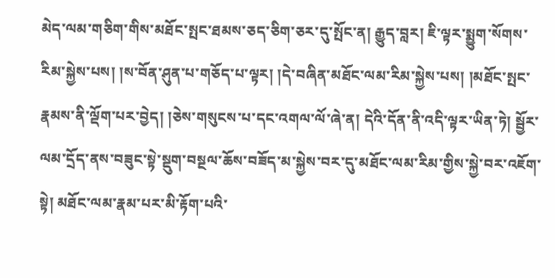མེད་ལམ་གཅིག་གིས་མཐོང་སྤང་ཐམས་ཅད་ཅིག་ཅར་དུ་སྤོང་ན། རྒྱུད་བླར། ཇི་ལྟར་སྨྱུག་སོགས་རིམ་སྐྱེས་པས། །ས་བོན་ཤུན་པ་གཅོད་པ་ལྟར། །དེ་བཞིན་མཐོང་ལམ་རིམ་སྐྱེས་པས། །མཐོང་སྤང་རྣམས་ནི་ལྡོག་པར་བྱེད། །ཅེས་གསུངས་པ་དང་འགལ་ལོ་ཞེ་ན། དེའི་དོན་ནི་འདི་ལྟར་ཡིན་ཏེ། སྦྱོར་ལམ་དྲོད་ནས་བཟུང་སྟེ་སྡུག་བསྔལ་ཆོས་བཟོད་མ་སྐྱེས་བར་དུ་མཐོང་ལམ་རིམ་གྱིས་སྐྱེ་བར་འཇོག་སྟེ། མཐོང་ལམ་རྣམ་པར་མི་རྟོག་པའི་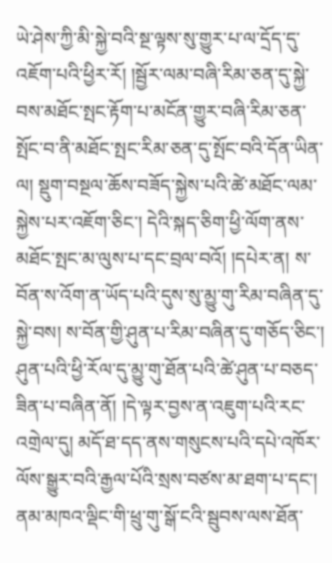ཡེ་ཤེས་ཀྱི་མི་སྐྱེ་བའི་སྔ་ལྟས་སུ་གྱུར་པ་ལ་དྲོད་དུ་འཇོག་པའི་ཕྱིར་རོ། །སྦྱོར་ལམ་བཞི་རིམ་ཅན་དུ་སྐྱེ་བས་མཐོང་སྤང་རྟོག་པ་མངོན་གྱུར་བཞི་རིམ་ཅན་སྤོང་བ་ནི་མཐོང་སྤང་རིམ་ཅན་དུ་སྤོང་བའི་དོན་ཡིན་ལ། སྡུག་བསྔལ་ཆོས་བཟོད་སྐྱེས་པའི་ཚེ་མཐོང་ལམ་སྐྱེས་པར་འཇོག་ཅིང་། དེའི་སྐད་ཅིག་ཕྱི་ལོག་ནས་མཐོང་སྤང་མ་ལུས་པ་དང་བྲལ་བའོ། །དཔེར་ན། ས་བོན་ས་འོག་ན་ཡོད་པའི་དུས་སུ་མྱུ་གུ་རིམ་བཞིན་དུ་སྐྱེ་བས། ས་བོན་གྱི་ཤུན་པ་རིམ་བཞིན་དུ་གཅོད་ཅིང་། ཤུན་པའི་ཕྱི་རོལ་དུ་མྱུ་གུ་ཐོན་པའི་ཚེ་ཤུན་པ་བཅད་ཟིན་པ་བཞིན་ནོ། །དེ་ལྟར་བྱས་ན་འཇུག་པའི་རང་འགྲེལ་དུ། མདོ་ཐ་དད་ནས་གསུངས་པའི་དཔེ་འཁོར་ལོས་སྒྱུར་བའི་རྒྱལ་པོའི་སྲས་བཙས་མ་ཐག་པ་དང་། ནམ་མཁའ་ལྡིང་གི་ཕྲུ་གུ་སྒོ་ངའི་སྦུབས་ལས་ཐོན་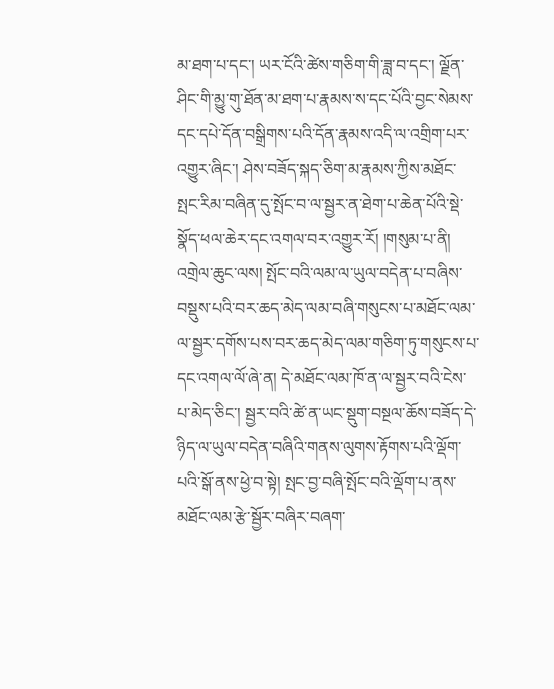མ་ཐག་པ་དང་། ཡར་ངོའི་ཚེས་གཅིག་གི་ཟླ་བ་དང་། ལྗོན་ཤིང་གི་མྱུ་གུ་ཐོན་མ་ཐག་པ་རྣམས་ས་དང་པོའི་བྱང་སེམས་དང་དཔེ་དོན་བསྒྲིགས་པའི་དོན་རྣམས་འདི་ལ་འགྲིག་པར་འགྱུར་ཞིང་། ཤེས་བཟོད་སྐད་ཅིག་མ་རྣམས་ཀྱིས་མཐོང་སྤང་རིམ་བཞིན་དུ་སྤོང་བ་ལ་སྦྱར་ན་ཐེག་པ་ཆེན་པོའི་སྡེ་སྣོད་ཕལ་ཆེར་དང་འགལ་བར་འགྱུར་རོ། །གསུམ་པ་ནི། འགྲེལ་ཆུང་ལས། སྤོང་བའི་ལམ་ལ་ཡུལ་བདེན་པ་བཞིས་བསྡུས་པའི་བར་ཆད་མེད་ལམ་བཞི་གསུངས་པ་མཐོང་ལམ་ལ་སྦྱར་དགོས་པས་བར་ཆད་མེད་ལམ་གཅིག་ཏུ་གསུངས་པ་དང་འགལ་ལོ་ཞེ་ན། དེ་མཐོང་ལམ་ཁོ་ན་ལ་སྦྱར་བའི་ངེས་པ་མེད་ཅིང་། སྦྱར་བའི་ཚེ་ན་ཡང་སྡུག་བསྔལ་ཆོས་བཟོད་དེ་ཉིད་ལ་ཡུལ་བདེན་བཞིའི་གནས་ལུགས་རྟོགས་པའི་ལྡོག་པའི་སྒོ་ནས་ཕྱེ་བ་སྟེ། སྤང་བྱ་བཞི་སྤོང་བའི་ལྡོག་པ་ནས་མཐོང་ལམ་རྩེ་སྦྱོར་བཞིར་བཞག་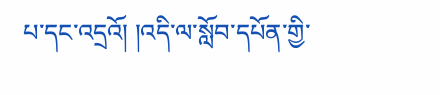པ་དང་འདྲའོ། །འདི་ལ་སློབ་དཔོན་གྱི་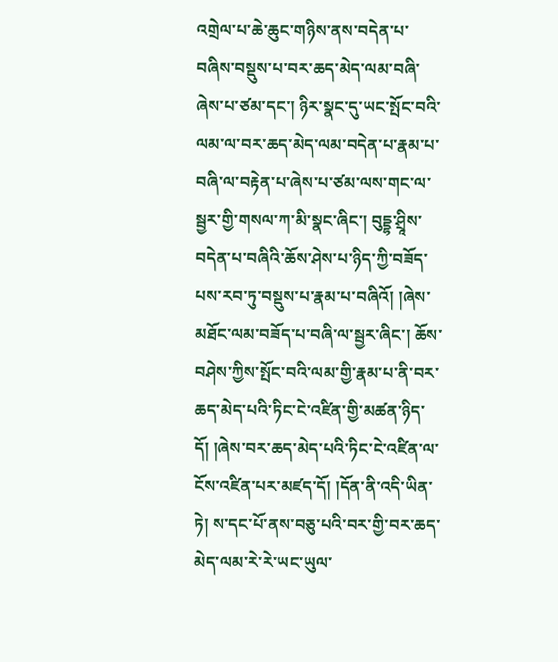འགྲེལ་པ་ཆེ་ཆུང་གཉིས་ནས་བདེན་པ་བཞིས་བསྡུས་པ་བར་ཆད་མེད་ལམ་བཞི་ཞེས་པ་ཙམ་དང་། ཉིར་སྣང་དུ་ཡང་སྤོང་བའི་ལམ་ལ་བར་ཆད་མེད་ལམ་བདེན་པ་རྣམ་པ་བཞི་ལ་བརྟེན་པ་ཞེས་པ་ཙམ་ལས་གང་ལ་སྦྱར་གྱི་གསལ་ཀ་མི་སྣང་ཞིང་། བུདྡྷ་ཤྲཱིས་བདེན་པ་བཞིའི་ཆོས་ཤེས་པ་ཉིད་ཀྱི་བཟོད་པས་རབ་ཏུ་བསྡུས་པ་རྣམ་པ་བཞིའོ། །ཞེས་མཐོང་ལམ་བཟོད་པ་བཞི་ལ་སྦྱར་ཞིང་། ཆོས་བཤེས་ཀྱིས་སྤོང་བའི་ལམ་གྱི་རྣམ་པ་ནི་བར་ཆད་མེད་པའི་ཏིང་ངེ་འཛིན་གྱི་མཚན་ཉིད་དོ། །ཞེས་བར་ཆད་མེད་པའི་ཏིང་ངེ་འཛིན་ལ་ངོས་འཛིན་པར་མཛད་དོ། །དོན་ནི་འདི་ཡིན་ཏེ། ས་དང་པོ་ནས་བཅུ་པའི་བར་གྱི་བར་ཆད་མེད་ལམ་རེ་རེ་ཡང་ཡུལ་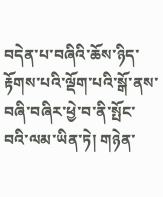བདེན་པ་བཞིའི་ཆོས་ཉིད་རྟོགས་པའི་ལྡོག་པའི་སྒོ་ནས་བཞི་བཞིར་ཕྱེ་བ་ནི་སྤོང་བའི་ལམ་ཡིན་ཏེ། གཉེན་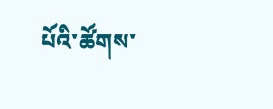པོའི་ཚོགས་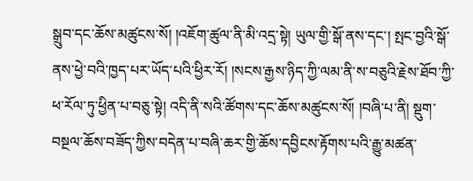སྒྲུབ་དང་ཆོས་མཚུངས་སོ། །འཇོག་ཚུལ་ནི་མི་འདྲ་སྟེ། ཡུལ་གྱི་སྒོ་ནས་དང་། སྤང་བྱའི་སྒོ་ནས་ཕྱེ་བའི་ཁྱད་པར་ཡོད་པའི་ཕྱིར་རོ། །སངས་རྒྱས་ཉིད་ཀྱི་ལམ་ནི་ས་བཅུའི་རྗེས་ཐོབ་ཀྱི་ཕ་རོལ་ཏུ་ཕྱིན་པ་བཅུ་སྟེ། འདི་ནི་སའི་ཚོགས་དང་ཆོས་མཚུངས་སོ། །བཞི་པ་ནི། སྡུག་བསྔལ་ཆོས་བཟོད་ཀྱིས་བདེན་པ་བཞི་ཆར་གྱི་ཆོས་དབྱིངས་རྟོགས་པའི་རྒྱུ་མཚན་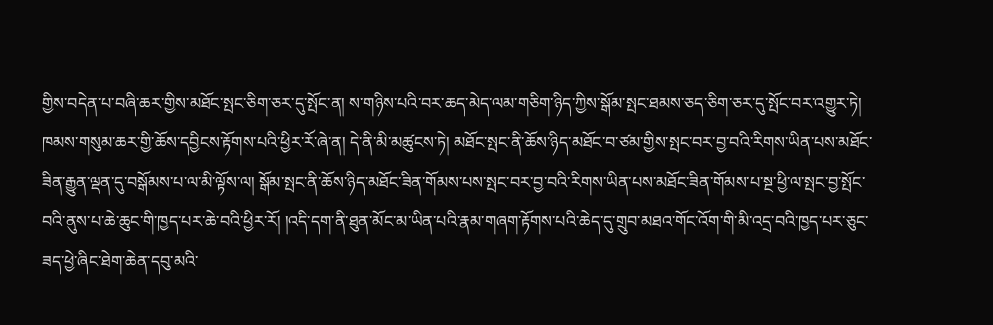གྱིས་བདེན་པ་བཞི་ཆར་གྱིས་མཐོང་སྤང་ཅིག་ཅར་དུ་སྤོང་ན། ས་གཉིས་པའི་བར་ཆད་མེད་ལམ་གཅིག་ཉིད་ཀྱིས་སྒོམ་སྤང་ཐམས་ཅད་ཅིག་ཅར་དུ་སྤོང་བར་འགྱུར་ཏེ། ཁམས་གསུམ་ཆར་གྱི་ཆོས་དབྱིངས་རྟོགས་པའི་ཕྱིར་རོ་ཞེ་ན། དེ་ནི་མི་མཚུངས་ཏེ། མཐོང་སྤང་ནི་ཆོས་ཉིད་མཐོང་བ་ཙམ་གྱིས་སྤང་བར་བྱ་བའི་རིགས་ཡིན་པས་མཐོང་ཟིན་རྒྱུན་ལྡན་དུ་བསྒོམས་པ་ལ་མི་ལྟོས་ལ། སྒོམ་སྤང་ནི་ཆོས་ཉིད་མཐོང་ཟིན་གོམས་པས་སྤང་བར་བྱ་བའི་རིགས་ཡིན་པས་མཐོང་ཟིན་གོམས་པ་སྔ་ཕྱི་ལ་སྤང་བྱ་སྤོང་བའི་ནུས་པ་ཆེ་ཆུང་གི་ཁྱད་པར་ཆེ་བའི་ཕྱིར་རོ། །འདི་དག་ནི་ཐུན་མོང་མ་ཡིན་པའི་རྣམ་གཞག་རྟོགས་པའི་ཆེད་དུ་གྲུབ་མཐའ་གོང་འོག་གི་མི་འདྲ་བའི་ཁྱད་པར་ཅུང་ཟད་ཕྱེ་ཞིང་ཐེག་ཆེན་དབུ་མའི་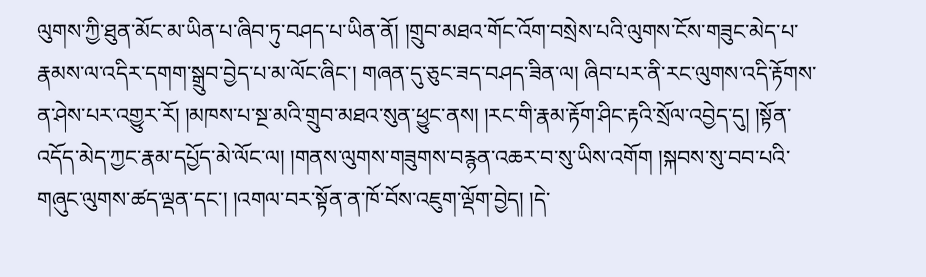ལུགས་ཀྱི་ཐུན་མོང་མ་ཡིན་པ་ཞིབ་ཏུ་བཤད་པ་ཡིན་ནོ། །གྲུབ་མཐའ་གོང་འོག་བསྲེས་པའི་ལུགས་ངོས་གཟུང་མེད་པ་རྣམས་ལ་འདིར་དགག་སྒྲུབ་བྱེད་པ་མ་ལོང་ཞིང་། གཞན་དུ་ཅུང་ཟད་བཤད་ཟིན་ལ། ཞིབ་པར་ནི་རང་ལུགས་འདི་རྟོགས་ན་ཤེས་པར་འགྱུར་རོ། །མཁས་པ་སྔ་མའི་གྲུབ་མཐའ་སུན་ཕྱུང་ནས། །རང་གི་རྣམ་རྟོག་ཤིང་རྟའི་སྲོལ་འབྱེད་དུ། །སྟོན་འདོད་མེད་ཀྱང་རྣམ་དཔྱོད་མེ་ལོང་ལ། །གནས་ལུགས་གཟུགས་བརྙན་འཆར་བ་སུ་ཡིས་འགོག །སྐབས་སུ་བབ་པའི་གཞུང་ལུགས་ཚད་ལྡན་དང་། །འགལ་བར་སྟོན་ན་ཁོ་བོས་འཇུག་ལྡོག་བྱེད། །དེ་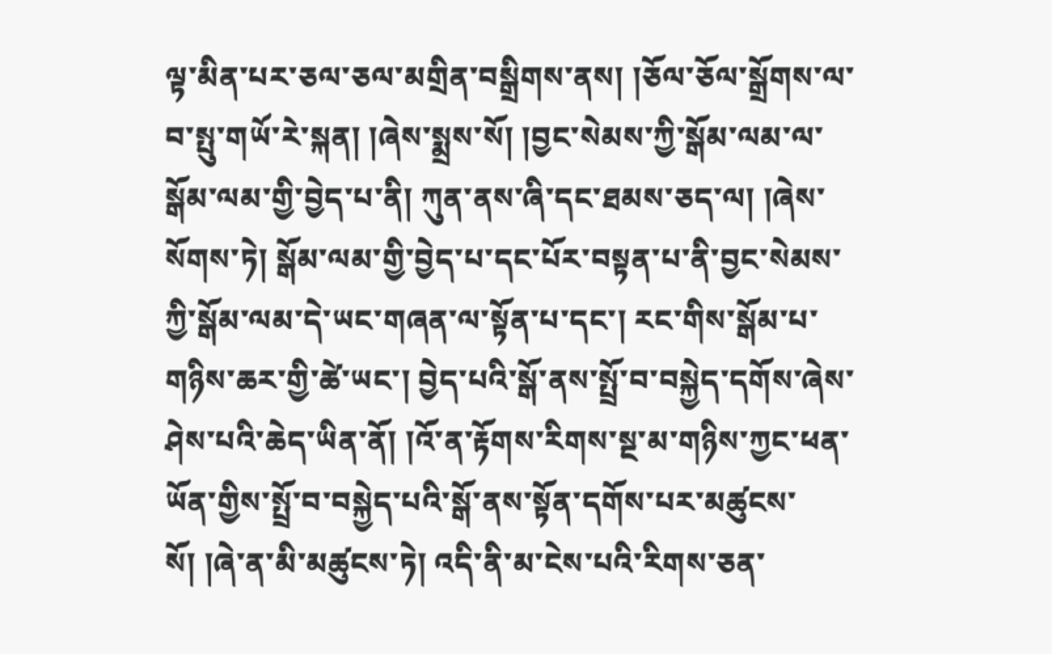ལྟ་མིན་པར་ཅལ་ཅལ་མགྲིན་བསྒྲིགས་ནས། །ཅོལ་ཅོལ་སྒྲོགས་ལ་བ་སྤུ་གཡོ་རེ་སྐན། །ཞེས་སྨྲས་སོ། །བྱང་སེམས་ཀྱི་སྒོམ་ལམ་ལ་སྒོམ་ལམ་གྱི་བྱེད་པ་ནི། ཀུན་ནས་ཞི་དང་ཐམས་ཅད་ལ། །ཞེས་སོགས་ཏེ། སྒོམ་ལམ་གྱི་བྱེད་པ་དང་པོར་བསྟན་པ་ནི་བྱང་སེམས་ཀྱི་སྒོམ་ལམ་དེ་ཡང་གཞན་ལ་སྟོན་པ་དང་། རང་གིས་སྒོམ་པ་གཉིས་ཆར་གྱི་ཚེ་ཡང་། བྱེད་པའི་སྒོ་ནས་སྤྲོ་བ་བསྐྱེད་དགོས་ཞེས་ཤེས་པའི་ཆེད་ཡིན་ནོ། །འོ་ན་རྟོགས་རིགས་སྔ་མ་གཉིས་ཀྱང་ཕན་ཡོན་གྱིས་སྤྲོ་བ་བསྐྱེད་པའི་སྒོ་ནས་སྟོན་དགོས་པར་མཚུངས་སོ། །ཞེ་ན་མི་མཚུངས་ཏེ། འདི་ནི་མ་ངེས་པའི་རིགས་ཅན་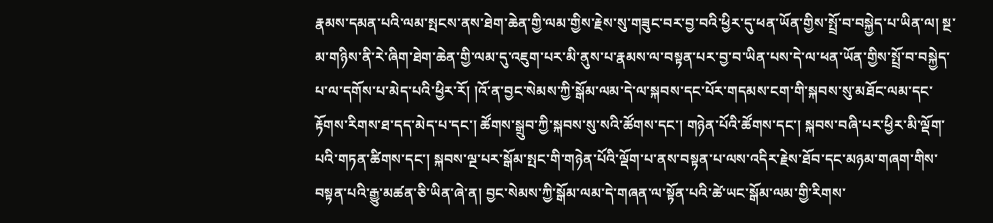རྣམས་དམན་པའི་ལམ་སྤངས་ནས་ཐེག་ཆེན་གྱི་ལམ་གྱིས་རྗེས་སུ་གཟུང་བར་བྱ་བའི་ཕྱིར་དུ་ཕན་ཡོན་གྱིས་སྤྲོ་བ་བསྐྱེད་པ་ཡིན་ལ། སྔ་མ་གཉིས་ནི་རེ་ཞིག་ཐེག་ཆེན་གྱི་ལམ་དུ་འཇུག་པར་མི་ནུས་པ་རྣམས་ལ་བསྟན་པར་བྱ་བ་ཡིན་པས་དེ་ལ་ཕན་ཡོན་གྱིས་སྤྲོ་བ་བསྐྱེད་པ་ལ་དགོས་པ་མེད་པའི་ཕྱིར་རོ། །འོ་ན་བྱང་སེམས་ཀྱི་སྒོམ་ལམ་དེ་ལ་སྐབས་དང་པོར་གདམས་ངག་གི་སྐབས་སུ་མཐོང་ལམ་དང་རྟོགས་རིགས་ཐ་དད་མེད་པ་དང་། ཚོགས་སྒྲུབ་ཀྱི་སྐབས་སུ་སའི་ཚོགས་དང་། གཉེན་པོའི་ཚོགས་དང་། སྐབས་བཞི་པར་ཕྱིར་མི་ལྡོག་པའི་གཏན་ཚིགས་དང་། སྐབས་ལྔ་པར་སྒོམ་སྤང་གི་གཉེན་པོའི་ལྡོག་པ་ནས་བསྟན་པ་ལས་འདིར་རྗེས་ཐོབ་དང་མཉམ་གཞག་གིས་བསྟན་པའི་རྒྱུ་མཚན་ཅི་ཡིན་ཞེ་ན། བྱང་སེམས་ཀྱི་སྒོམ་ལམ་དེ་གཞན་ལ་སྟོན་པའི་ཚེ་ཡང་སྒོམ་ལམ་གྱི་རིགས་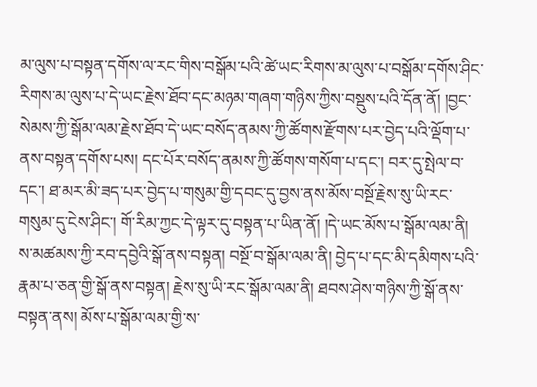མ་ལུས་པ་བསྟན་དགོས་ལ་རང་གིས་བསྒོམ་པའི་ཚེ་ཡང་རིགས་མ་ལུས་པ་བསྒོམ་དགོས་ཤིང་རིགས་མ་ལུས་པ་དེ་ཡང་རྗེས་ཐོབ་དང་མཉམ་གཞག་གཉིས་ཀྱིས་བསྡུས་པའི་དོན་ནོ། །བྱང་སེམས་ཀྱི་སྒོམ་ལམ་རྗེས་ཐོབ་དེ་ཡང་བསོད་ནམས་ཀྱི་ཚོགས་རྫོགས་པར་བྱེད་པའི་ལྡོག་པ་ནས་བསྟན་དགོས་པས། དང་པོར་བསོད་ནམས་ཀྱི་ཚོགས་གསོག་པ་དང་། བར་དུ་སྤེལ་བ་དང་། ཐ་མར་མི་ཟད་པར་བྱེད་པ་གསུམ་གྱི་དབང་དུ་བྱས་ནས་མོས་བསྔོ་རྗེས་སུ་ཡི་རང་གསུམ་དུ་ངེས་ཤིང་། གོ་རིམ་ཀྱང་དེ་ལྟར་དུ་བསྟན་པ་ཡིན་ནོ། །དེ་ཡང་མོས་པ་སྒོམ་ལམ་ནི། ས་མཚམས་ཀྱི་རབ་དབྱེའི་སྒོ་ནས་བསྟན། བསྔོ་བ་སྒོམ་ལམ་ནི། བྱེད་པ་དང་མི་དམིགས་པའི་རྣམ་པ་ཅན་གྱི་སྒོ་ནས་བསྟན། རྗེས་སུ་ཡི་རང་སྒོམ་ལམ་ནི། ཐབས་ཤེས་གཉིས་ཀྱི་སྒོ་ནས་བསྟན་ནས། མོས་པ་སྒོམ་ལམ་གྱི་ས་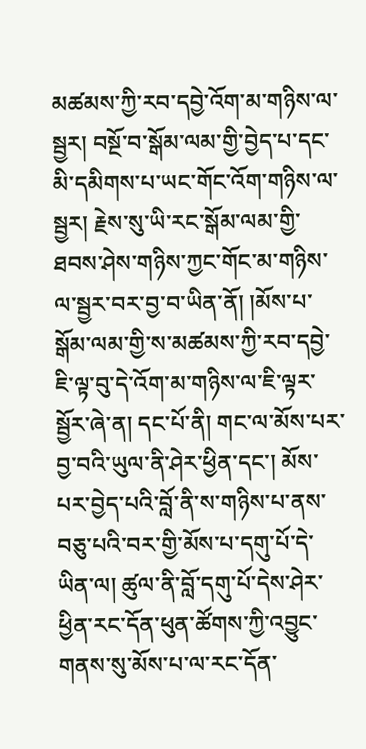མཚམས་ཀྱི་རབ་དབྱེ་འོག་མ་གཉིས་ལ་སྦྱར། བསྔོ་བ་སྒོམ་ལམ་གྱི་བྱེད་པ་དང་མི་དམིགས་པ་ཡང་གོང་འོག་གཉིས་ལ་སྦྱར། རྗེས་སུ་ཡི་རང་སྒོམ་ལམ་གྱི་ཐབས་ཤེས་གཉིས་ཀྱང་གོང་མ་གཉིས་ལ་སྦྱར་བར་བྱ་བ་ཡིན་ནོ། །མོས་པ་སྒོམ་ལམ་གྱི་ས་མཚམས་ཀྱི་རབ་དབྱེ་ཇི་ལྟ་བུ་དེ་འོག་མ་གཉིས་ལ་ཇི་ལྟར་སྦྱོར་ཞེ་ན། དང་པོ་ནི། གང་ལ་མོས་པར་བྱ་བའི་ཡུལ་ནི་ཤེར་ཕྱིན་དང་། མོས་པར་བྱེད་པའི་བློ་ནི་ས་གཉིས་པ་ནས་བཅུ་པའི་བར་གྱི་མོས་པ་དགུ་པོ་དེ་ཡིན་ལ། ཚུལ་ནི་བློ་དགུ་པོ་དེས་ཤེར་ཕྱིན་རང་དོན་ཕུན་ཚོགས་ཀྱི་འབྱུང་གནས་སུ་མོས་པ་ལ་རང་དོན་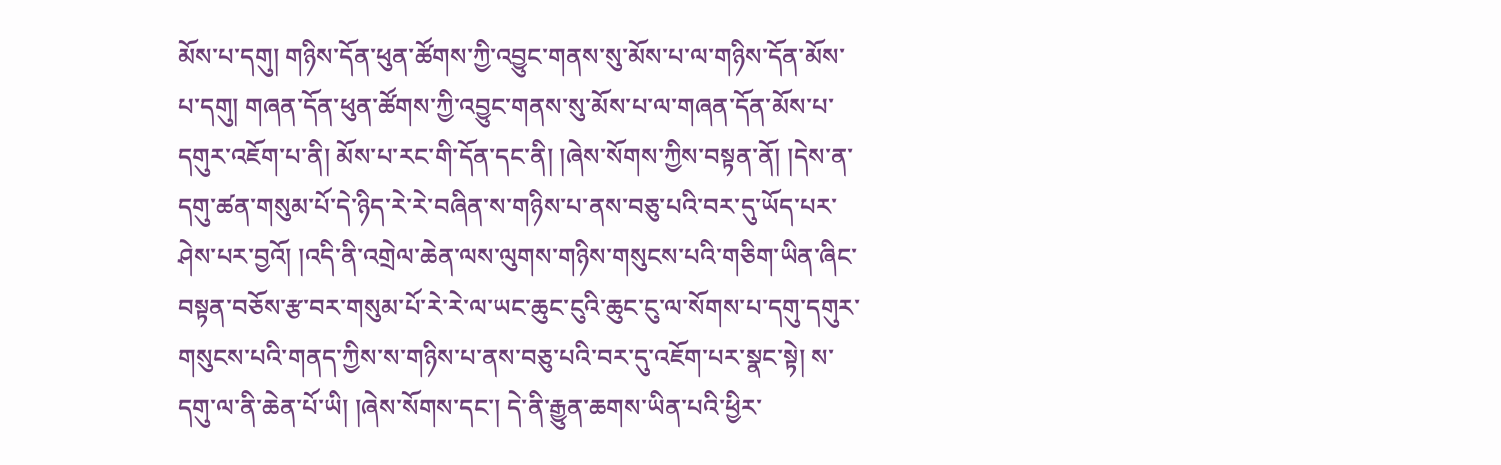མོས་པ་དགུ། གཉིས་དོན་ཕུན་ཚོགས་ཀྱི་འབྱུང་གནས་སུ་མོས་པ་ལ་གཉིས་དོན་མོས་པ་དགུ། གཞན་དོན་ཕུན་ཚོགས་ཀྱི་འབྱུང་གནས་སུ་མོས་པ་ལ་གཞན་དོན་མོས་པ་དགུར་འཇོག་པ་ནི། མོས་པ་རང་གི་དོན་དང་ནི། །ཞེས་སོགས་ཀྱིས་བསྟན་ནོ། །དེས་ན་དགུ་ཚན་གསུམ་པོ་དེ་ཉིད་རེ་རེ་བཞིན་ས་གཉིས་པ་ནས་བཅུ་པའི་བར་དུ་ཡོད་པར་ཤེས་པར་བྱའོ། །འདི་ནི་འགྲེལ་ཆེན་ལས་ལུགས་གཉིས་གསུངས་པའི་གཅིག་ཡིན་ཞིང་བསྟན་བཅོས་རྩ་བར་གསུམ་པོ་རེ་རེ་ལ་ཡང་ཆུང་ངུའི་ཆུང་ངུ་ལ་སོགས་པ་དགུ་དགུར་གསུངས་པའི་གནད་ཀྱིས་ས་གཉིས་པ་ནས་བཅུ་པའི་བར་དུ་འཇོག་པར་སྣང་སྟེ། ས་དགུ་ལ་ནི་ཆེན་པོ་ཡི། །ཞེས་སོགས་དང་། དེ་ནི་རྒྱུན་ཆགས་ཡིན་པའི་ཕྱིར་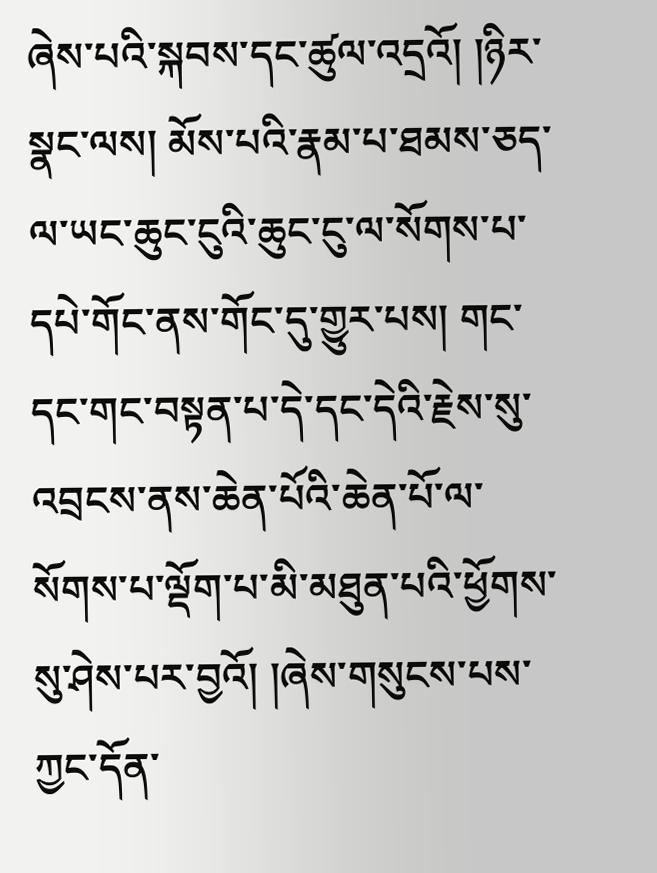ཞེས་པའི་སྐབས་དང་ཚུལ་འདྲའོ། །ཉིར་སྣང་ལས། མོས་པའི་རྣམ་པ་ཐམས་ཅད་ལ་ཡང་ཆུང་ངུའི་ཆུང་ངུ་ལ་སོགས་པ་དཔེ་གོང་ནས་གོང་དུ་གྱུར་པས། གང་དང་གང་བསྟན་པ་དེ་དང་དེའི་རྗེས་སུ་འབྲངས་ནས་ཆེན་པོའི་ཆེན་པོ་ལ་སོགས་པ་ལྡོག་པ་མི་མཐུན་པའི་ཕྱོགས་སུ་ཤེས་པར་བྱའོ། །ཞེས་གསུངས་པས་ཀྱང་དོན་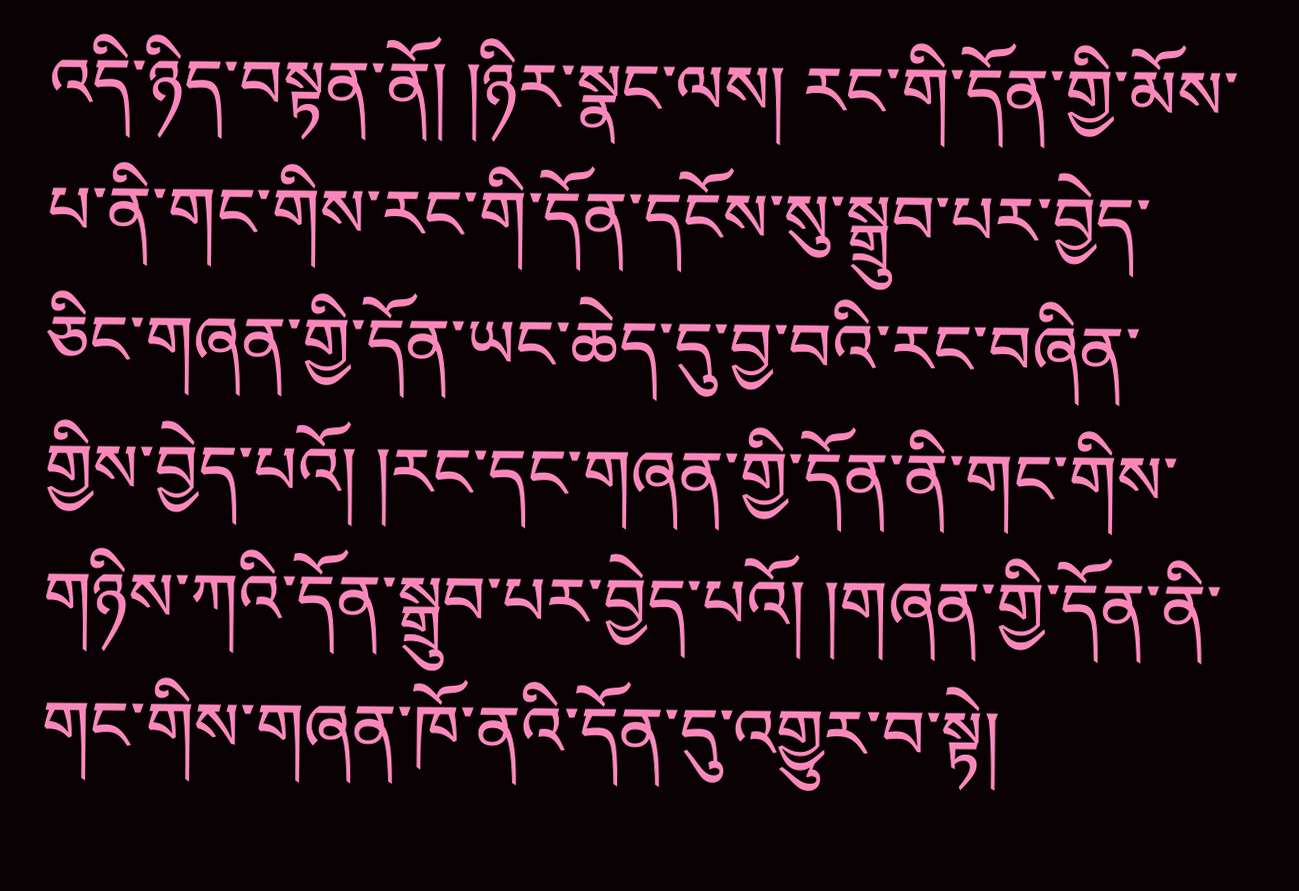འདི་ཉིད་བསྟན་ནོ། །ཉིར་སྣང་ལས། རང་གི་དོན་གྱི་མོས་པ་ནི་གང་གིས་རང་གི་དོན་དངོས་སུ་སྒྲུབ་པར་བྱེད་ཅིང་གཞན་གྱི་དོན་ཡང་ཆེད་དུ་བྱ་བའི་རང་བཞིན་གྱིས་བྱེད་པའོ། །རང་དང་གཞན་གྱི་དོན་ནི་གང་གིས་གཉིས་ཀའི་དོན་སྒྲུབ་པར་བྱེད་པའོ། །གཞན་གྱི་དོན་ནི་གང་གིས་གཞན་ཁོ་ནའི་དོན་དུ་འགྱུར་བ་སྟེ།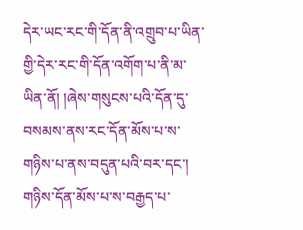དེར་ཡང་རང་གི་དོན་ནི་འགྲུབ་པ་ཡིན་གྱི་དེར་རང་གི་དོན་འགོག་པ་ནི་མ་ཡིན་ནོ། །ཞེས་གསུངས་པའི་དོན་དུ་བསམས་ནས་རང་དོན་མོས་པ་ས་གཉིས་པ་ནས་བདུན་པའི་བར་དང་། གཉིས་དོན་མོས་པ་ས་བརྒྱད་པ་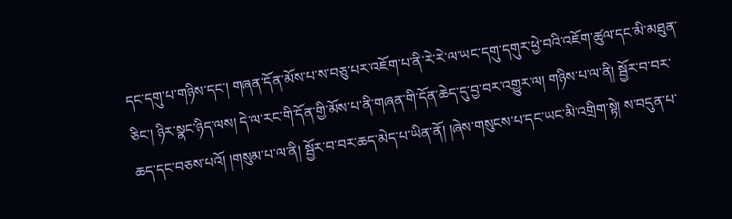དང་དགུ་པ་གཉིས་དང་། གཞན་དོན་མོས་པ་ས་བཅུ་པར་འཇོག་པ་ནི་རེ་རེ་ལ་ཡང་དགུ་དགུར་ཕྱེ་བའི་འཇོག་ཚུལ་དང་མི་མཐུན་ཅིང་། ཉིར་སྣང་ཉིད་ལས། དེ་ལ་རང་གི་དོན་གྱི་མོས་པ་ནི་གཞན་གི་དོན་ཆེད་དུ་བྱ་བར་འགྱུར་ལ། གཉིས་པ་ལ་ནི། སྦྱོར་བ་བར་ཆད་དང་བཅས་པའོ། །གསུམ་པ་ལ་ནི། སྦྱོར་བ་བར་ཆད་མེད་པ་ཡིན་ནོ། །ཞེས་གསུངས་པ་དང་ཡང་མི་འགྲིག་སྟེ། ས་བདུན་པ་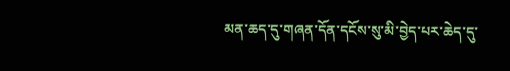མན་ཆད་དུ་གཞན་དོན་དངོས་སུ་མི་བྱེད་པར་ཆེད་དུ་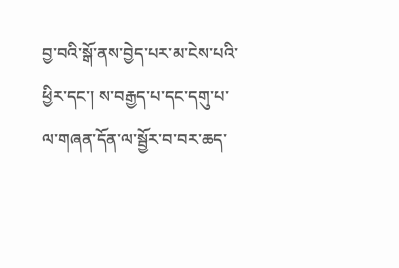བྱ་བའི་སྒོ་ནས་བྱེད་པར་མ་ངེས་པའི་ཕྱིར་དང་། ས་བརྒྱད་པ་དང་དགུ་པ་ལ་གཞན་དོན་ལ་སྦྱོར་བ་བར་ཆད་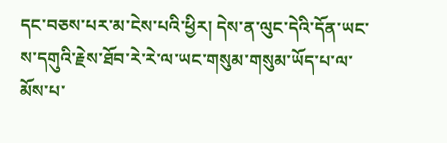དང་བཅས་པར་མ་ངེས་པའི་ཕྱིར། དེས་ན་ལུང་དེའི་དོན་ཡང་ས་དགུའི་རྗེས་ཐོབ་རེ་རེ་ལ་ཡང་གསུམ་གསུམ་ཡོད་པ་ལ་མོས་པ་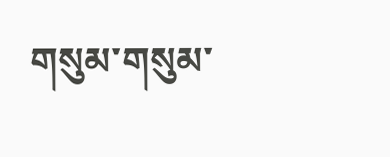གསུམ་གསུམ་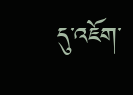དུ་འཇོག་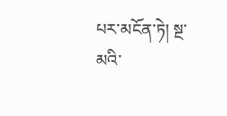པར་མངོན་ཏེ། སྔ་མའི་